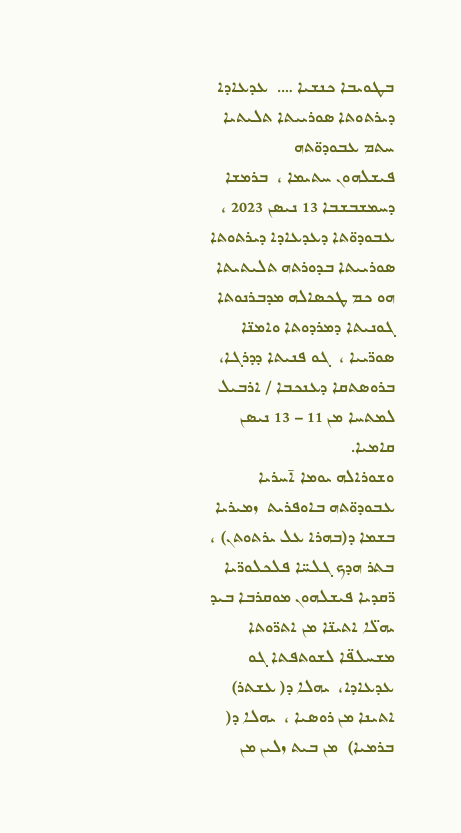ܒܛܘܝܒܐ ܟܢܫܝܐ ….  ܥܕܥܐܕܐ ܕܝܪܬܘܬܐ ܣܘܪܝܝܬܐ ܬܠܝܬܝܐ ܚܬܡ ܥܒܘܕܘ̈ܬܗ
ܦܝܫܠܗܘܢ ܚܬܝܡܐ ،  ܒܪܡܫܐ ܕܚܡܫܒܫܒܐ 13 ܢܝܣܢ 2023 ،  ܥܒܘܕܘ̈ܬܐ ܕܥܕܥܐܕܐ ܕܝܪܬܘܬܐ ܣܘܪܝܝܬܐ ܒܕܘܪܬܗ ܬܠܝܬܝܬܐ ܗܘ ܟܡ ܛܟܣܐܠܗ ܡܕܒܪܢܘܬܐ ܓܘܢܝܬܐ ܕܡܪܕܘܬܐ ܘܐܡܢ̈ܐ ܣܘܪ̈ܝܝܐ ،  ܓܘ ܦܢܝܬܐ ܕܕܪܓܐ، ܒܪܘܣܬܩܐ ܕܥܢܟܒܐ / ܐܪܒܝܠ ܠܡܬܚܐ ܡܢ 11 – 13 ܢܝܣܢ ܩܐܡܝܐ.
ܘܫܘܪܐܠܗ ܝܘܡܐ ܐ̄ܚܪܝܐ ܥܒܘܕܘ̈ܬܗ ܒܐܘܦܪܝܬ  ܙܡܝܪܝܐ ܒܫܡܐ ܕ(ܒܗܪܐ ܥܠ ܝܪܬܘܬܢ) ،  ܒܬܪ ܗܕܟ ܓܠܚ̈ܐ ܦܠܟܠܘܪ̈ܝܐ ܪ̈ܩܕܝܐ ܦܝܫܠܗܘܢ ܡܘܩܪܒܐ ܒܝܕ ܝܗܠ̈ܐ ܐܬܝܢ̈ܐ ܡܢ ܐܬܪ̈ܘܬܐ ܡܫܚܠܦ̈ܐ ܠܫܘܬܦܬܐ ܓܘ ܥܕܥܐܕܐ،  ܝܗܠܐ ܕ( ܥܫܬܪ) ܐܬܝܢܐ ܡܢ ܪܘܣܝܐ ،  ܝܗܠܐ ܕ( ܒܪܡܝܐ)  ܡܢ ܒܝܬ ܙܠܝܢ ܡܢ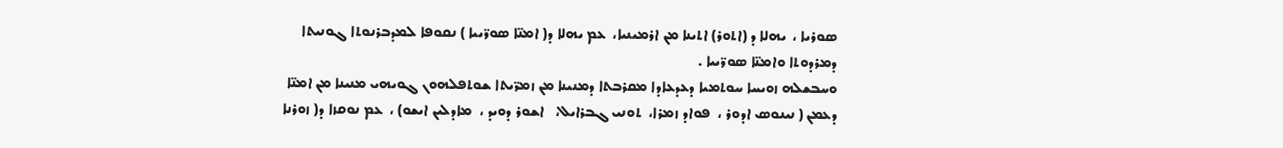ܣܘܪܝܐ ،  ܝܗܠܐ ܕ (ܐܬܘܪ) ܐܬܝܢܐ ܡܢ ܐܪܡܝܢܝܐ،  ܥܡ ܝܗܠܐ ܕ( ܐܡܢ̈ܐ ܣܘܪ̈ܝܝܐ ) ܢܩܘܦܐ ܠܡܕܒܪܢܘܬܐ ܓܘܢܝܬܐ ܕܡܪܕܘܬܐ ܘܐܡܢ̈ܐ ܣܘܪ̈ܝܝܐ .
ܘܚܒܫܠܗ ܙܘܝܚܐ ܚܘܬܡܝܐ ܕܥܕܥܐܕܐ ܡܩܪܒܬܐ ܕܡܢܝܢܐ ܡܢ ܙܡܪ̈ܝܬܐ ܫܘܬܦܠܗܘܢ ܓܘܝܗܝ ܡܢܝܢܐ ܡܢ ܐܡܢ̈ܐ ܕܥܡܢ ( ܢܝܢܘܣ ܐܕܘܪ ،  ܦܘܐܕ ܙܡܪܐ،  ܬܘܢܝ ܓܒܪܐܝܠ،   ܐܫܘܪ ܕܘܝܕ ،  ܡܐܕܠܝܢ ܐܝܫܘ) ،  ܥܡ ܢܘܩܙܐ ܕ( ܙܘܪܢܐ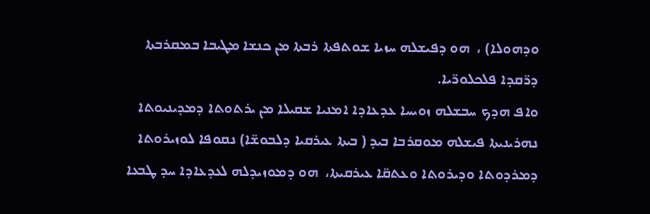ܘܕܗܘܠܐ) ،  ܗܘ ܕܦܝܫܠܗ ܚܙܝܐ ܫܘܬܦܬܐ ܪܒܬܐ ܡܢ ܟܢܫܐ ܡܛܝܒܐ ܒܡܩܪܒܬܐ ܕܪ̈ܩܕܐ ܦܠܟܠܘܪ̈ܝܐ.
ܘܐܦ ܗܕܟ ܚܒܫܠܗ ܙܘܝܚܐ ܥܕܥܐܕܐ ܐܡܢܝܐ ܫܩܝܠܐ ܡܢ ܝܪܬܘܬܐ ܕܡܕܝܢܝܘܬܐ ܢܗܪܝܢܝܬܐ ܦܝܫܠܗ ܡܘܩܪܒܐ ܒܝܕ ( ܒܝܬܐ ܥܝܪܩܝܐ ܕܠܒܘܫ̈ܐ) ܢܩܘܦܐ ܠܘܙܝܪܘܬܐ ܕܡܪܕܘܬܐ ܘܕܝܪܘܬܐ ܘܥܬܩ̈ܐ ܥܝܪܩܝܬܐ،  ܗܘ ܕܡܘܙܝܕܠܗ ܠܥܕܥܐܕܐ ܚܕ ܛܒܥܐ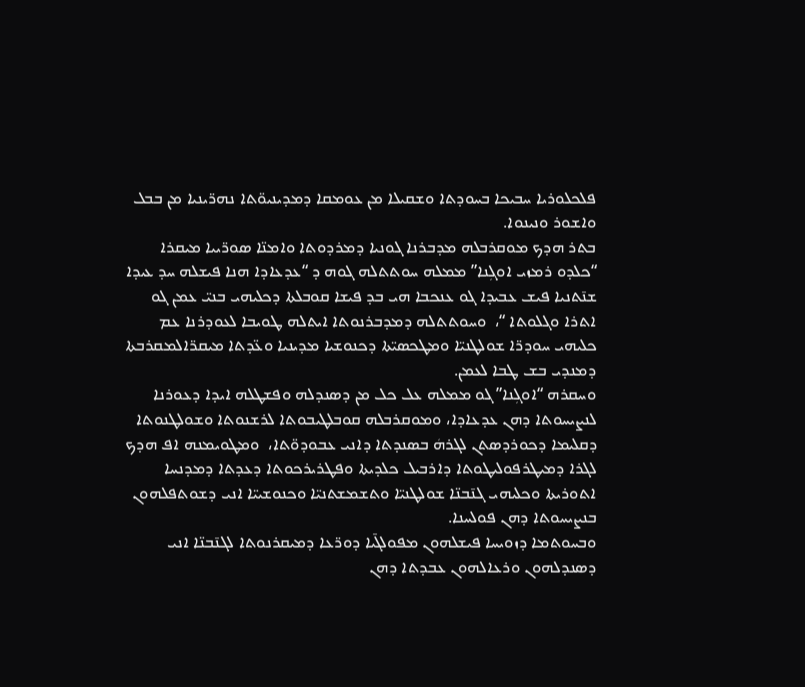ܦܠܟܠܘܪܝܐ ܚܒܝܟܐ ܒܚܘܕܬܐ ܘܫܩܝܠܐ ܡܢ ܥܘܡܩܐ ܕܡܕܝܢܝܘ̈ܬܐ ܢܗܪ̈ܝܢܝܐ ܡܢ ܒܒܠ ܘܐܫܘܪ ܘܢܝܢܘܐ.
ܒܬܪ ܗܕܟ ܡܘܩܪܒܠܗ ܡܕܒܪܢܐ ܓܘܢܝܐ ܕܡܪܕܘܬܐ ܘܐܡܢ̈ܐ ܣܘܪ̈ܝܝܐ ܡܝܩܪܐ “ܟܠܕܘ ܪܡܙܝ ܐܘܓܼܢܐ” ܡܡܠܗ ܚܘܬܬܠܗ ܓܘܗ ܕ “ܥܕܥܐܕܐ ܗܢܐ ܦܝܫܠܗ ܚܕ ܥܝܕܐ ܫܢ̄ܬܢܝܐ ܦܝܫ ܥܒܝܕܐ ܓܘ ܥܢܟܒܐ ܗܝ ܒܕ ܦܝܫܐ ܩܘܒܠܬܐ ܕܟܠܝܗܝ ܒܢܝ̈ ܥܡܢ ܓܘ ܐܬܪܐ ܘܓܠܘܬܐ “،  ܘܚܘܬܬܠܗ ܕܡܕܒܪܢܘܬܐ ܐܝܬܠܗ ܛܘܝܒܐ ܠܥܘܕܪܢܐ ܥܡ ܟܠܝܗܝ ܚܘܕܪ̈ܐ ܫܘܠܛܢܝ̈ܐ ܘܡܛܟܣܝ̈ܬܐ ܕܟܢܘܫܝܐ ܡܕܝܢܝܐ ܘܥ̈ܕܬܐ ܡܝܩܪ̈ܐܠܡܩܪܒܬܐ ܕܡܢܕܝ ܒܫ ܛܒܐ ܠܥܡܢ.
ܘܚܩܪܗ “ܐܘܓܼܢܐ” ܓܘ ܡܡܠܗ ܥܠ ܟܠ ܡܢ ܕܣܢܕܠܗ ܘܦܫܛܠܗ ܐܝܕܐ ܕܥܘܪܢܐ ܠܢܨܝܚܘܬܐ ܕܗܢ ܥܕܥܐܕܐ، ܘܡܘܩܪܒܠܗ ܩܘܒܠܛܝܒܘܬܐ ܠܪܫܢܘܬܐ ܘܫܘܠܛܢܘܬܐ ܕܩܠܝܡܐ ܕܟܘܪܕܣܬܢ ܠܓܪܗܿ ܒܣܢܕܬܐ ܕܐܢܝ ܥܒܘܕܘ̈ܬܐ،  ܘܡܛܘܝܡܢܗ ܐܦ ܗܕܟ ܠܓܪܐ ܕܡܝܛܪܦܘܠܝܛܘܬܐ ܕܐܪܒܝܠ ܟܠܕܝܬܐ ܘܦܛܪܝܪܟܘܬܐ ܕܥܕܬܐ ܕܡܕܢܚܐ ܐܬܘܪܝܬܐ ܘܟܠܝܗܝ ܓܢ̄ܒܢ̈ܐ ܫܘܠܛܢܝ̈ܐ ܘܬܫܡܫܬܢܝ̈ܐ ܘܟܢܘܫܝܝ̈ܐ ܐܢܝ ܕܫܘܬܦܠܗܘܢ ܒܢܨܝܚܘܬܐ ܕܗܢ ܦܘܠܚܢܐ.
ܘܒܚܘܬܡܐ ܕܙܘܝܚܐ ܦܝܫܠܗܘܢ ܡܦܘܠܓ̄ܝܐ ܕܘܪ̈ܥܐ ܕܡܝܩܪܢܘܬܐ ܠܓܢ̄ܒܢ̈ܐ ܐܢܝ ܕܣܢܕܠܗܘܢ ܘܪܥܐܠܗܘܢ ܥܒܕܬܐ ܕܗܢ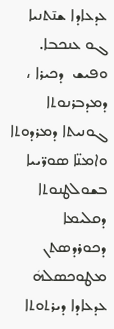ܥܕܥܐܕܐ ܫܢ̄ܬܢܝܐ ܓܘ ܥܢܟܒܐ.
ܘܦܝܫ  ܕܟܝܪܐ ،  ܕܡܕܒܪܢܘܬܐ ܓܘܢܝܬܐ ܕܡܪܕܘܬܐ ܘܐܡܢ̈ܐ ܣܘܪ̈ܝܝܐ ܒܫܘܠܛܢܘܬܐ ܕܩܠܝܡܐ ܕܟܘܪܕܣܬܢ ܡܛܘܟܣܠܗܿ ܥܕܥܐܕܐ ܕܝܪܬܘܬܐ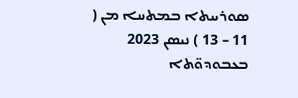ܣܘܪܝܝܬܐ ܒܡܬܚܐ ܡܢ ( 11 – 13 ) ܢܝܣܢ 2023 ܒܥܒܘܕܘ̈ܬܐ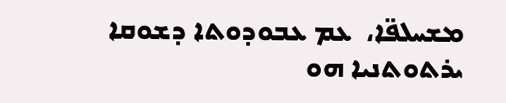ܡܫܚܠܦ̈ܐ،  ܥܡ ܥܒܘܕܘܬܐ ܕܫܘܩܐ ܝܪܬܘܬܢܝܐ ܗܘ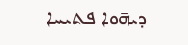ܕܝܗ̄ܘܐ ܦܬܝܚܐ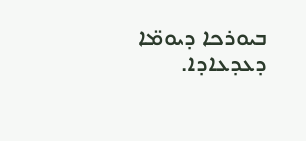ܒܝܘܪܟܐ ܕܝܘܡ̈ܐ ܕܥܕܥܐܕܐ.